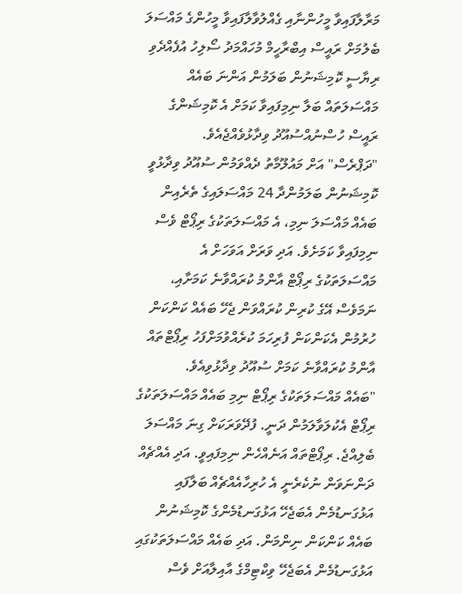މަރާލާފައިވާ މީހުންނާއި ގެއްލުވާލާފައިވާ މީހުންގެ މައްސަލަ ބެލުމަށް ރައީސް އިބްރާހީމް މުހައްމަދު ސޯލިހު އުފެއްދެވި ރިޔާސީ ކޮމިޝަނުން ބަލަމުން އަންނަ ބައެއް މައްސަލަތައް ބަލާ ނިމިފައިވާ ކަމަށް އެ ކޮމިޝަންގެ ރައީސް ހުސްނުއްސުއޫދު ވިދާޅުވެއްޖެއެވެ.
"ދަޕްރެސް" އަށް މައުލޫމާތު ދެއްވަމުން ސުއޫދު ވިދާޅުވީ ކޮމިޝަނުން ބަލަމުންދާ 24 މައްސަލައިގެ ތެރެއިން ބައެއް މައްސަލަ ނިމި، އެ މައްސަލަތަކުގެ ރިޕޯޓް ވެސް ނިމިފައިވާ ކަމަށެވެ. އަދި ވަރަށް އަވަހަށް އެ މައްސަލަތަކުގެ ރިޕޯޓް އާންމު ކުރައްވާނެ ކަމަށާއި، ނަމަވެސް އޭގެ ކުރިން ކުރައްވަން ޖެހޭ ބައެއް ކަންކަން ހުރުމުން އެކަންކަން ފުރިހަމަ ކުރެއްވުމަށްފަހު ރިޕޯޓްތައް އާންމު ކުރައްވާނެ ކަމަށް ސުއޫދު ވިދާޅުވިއެވެ.
"ބައެއް މައްސަލަތަކުގެ ރިޕޯޓް ނިމި ބައެއް މައްސަލަތަކުގެ ރިޕޯޓް އެކުލަވާލަމުން ދަނީ. ފުދޭވަރަކަށް ގިނަ މައްސަލަ ބެލިއްޖެ. ރިޕޯޓްތައް އަނެއްހެން ނިމިފައިވީ. އަދި އެއްޗެއް ދަންނަވަން ނުކެރެނީ އެ ހުރިހާއެއްޗެއް ބަލާފައި އަޅުގަނޑުމެން އެބަޖެހޭ އަޅުގަނޑުމެންގެ ކޮމިޝަނުން ބައެއް ކަންކަން ނިންމަން. އަދި ބައެއް މައްސަލަތަކުގައި އަޅުގަނޑުމެން އެބަޖެހޭ ވިކްޓިމްގެ އާއިލާއަށް ވެސް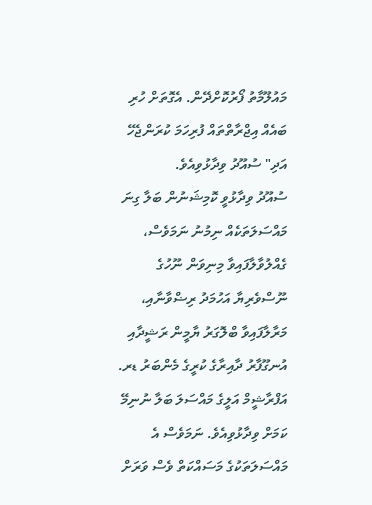މައުލޫމާތު ފޯރުކޮށްދޭން. އެގޮތަށް ހުރި ބައެއް އިޖްރާތްތައް ފުރިހަމަ ކުރަންޖެހޭ އަދި" ސުއޫދު ވިދާޅުވިއެވެ.
ސުއޫދު ވިދާޅުވީ ކޮމިޝަނުން ބަލާ ގިނަ މައްސަލަތަކެއް ނިމުނު ނަމަވެސް، ގެއްލުވާލާފައިވާ މިނިވަން ނޫހުގެ ނޫސްވެރިޔާ އަހުމަދު ރިޟްވާނާއި، މަރާލާފައިވާ ބްލޮގަރު ޔާމީން ރަޝީދާއި އުނގޫފާރު ދާއިރާގެ ކުރީގެ މެންބަރު ޑރ. އަފްރާޝީމް އަލީގެ މައްސަލަ ބަލާ ނުނިމޭ ކަމަށް ވިދާޅުވިއެވެ. ނަމަވެސް އެ މައްސަލަތަކުގެ މަސައްކަތް ވެސް ވަރަށް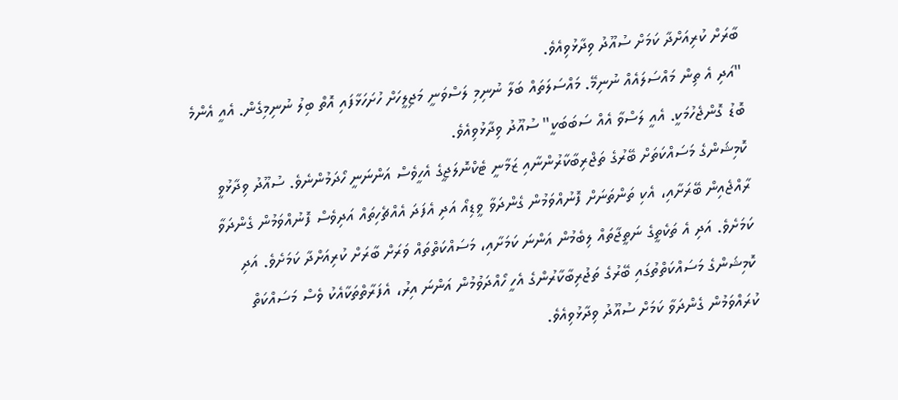ބާރަށް ކުރިއަށްދާ ކަމަށް ސުއޫދު ވިދާޅުވިއެވެ.
"އަދި އެ ތިން މައްސަލައެއް ނުނިމޭ. މައްސަލަތައް ބަލާ ނުނިމި ލަސްވަނީ މަޖިލީހަށް ހުށަހަޅާފައި އޮތް ބިލު ނުނިމިގެން. އެއީ އެންމެ ބޮޑު ގޮންޖެހުމަކީ. އެއީ ލަސްވާ އެއް ސަބަބަކީ" ސުއޫދު ވިދާޅުވިއެވެ.
ކޮމިޝަންގެ މަސައްކަތަށް ބޭރުގެ ތަޖްރިބާކާރުންނާއި ޒަމާނީ ޓެކްނޮލަޖީގެ އެހީވެސް އަންނަނީ ހޯދަމުންނެވެ. ސުއޫދު ވިދާޅުވީ ރާއްޖެއިން ބޭރަށާއި، އެކި ތަންތަނަށް ފޮނުއްވަމުން ގެންދަވާ ވީޑިއޯ އަދި އެފަދަ އެއްޗެހިތައް އަދިވެސް ފޮނުއްވަމުން ގެންދަވާ ކަމަށެވެ. އަދި އެ ތަކެތީގެ ނަތީޖާތައް ލިބެމުން އަންނަ ކަމަށާއި، މަސައްކަތްތައް ވަރަށް ބާރަށް ކުރިއަށްދާ ކަމަށެވެ. އަދި ކޮމިޝަންގެ މަސައްކަތްތުގައި ބޭރުގެ ތަޖުރިބާކާރުންގެ އެހީ ހޯއްދަވުމުން އަންނަ އިރު، އެފަރާތްތަކާއެކު ވެސް މަސައްކަތް ކުރައްވަމުން ގެންދަވާ ކަމަށް ސުއޫދު ވިދާޅުވިއެވެ.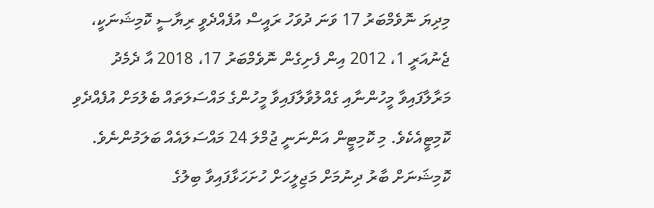މިދިޔަ ނޮވެމްބަރު 17 ވަނަ ދުވަހު ރައީސް އުފެއްދެވީ ރިޔާސީ ކޮމިޝަނަކީ، ޖެނުއަރީ 1، 2012 އިން ފެށިގެން ނޮވެމްބަރު 17، 2018 އާ ދެމެދު މަރާލާފައިވާ މީހުންނާއި ގެއްލުވާލާފައިވާ މީހުންގެ މައްސަލަތައް ބެލުމަށް އުފެއްދެވި ކޮމިޓީއެކެވެ. މި ކޮމިޓީން އަންނަނީ ޖުމްލަ 24 މައްސަލައެއް ބަލަމުންނެވެ.
ކޮމިޝަނަށް ބާރު ދިނުމަށް މަޖިލީހަށް ހުށަހަޅާފައިވާ ބިލުގެ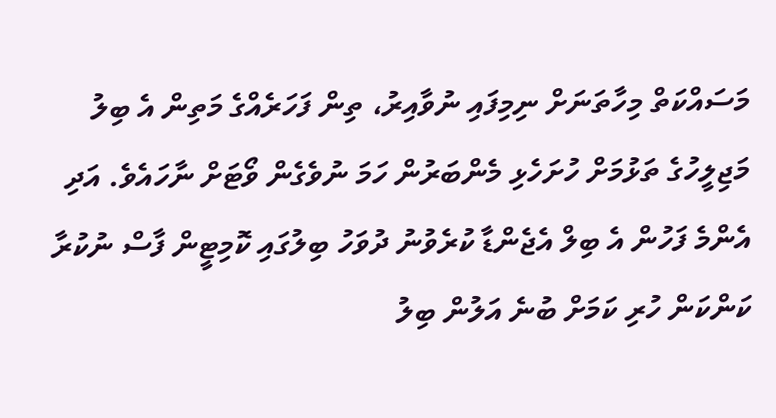މަސައްކަތް މިހާތަނަށް ނިމިފައި ނުވާއިރު، ތިން ފަހަރެއްގެ މަތިން އެ ބިލު މަޖިލީހުގެ ތަޅުމަށް ހުށަހެޅި މެންބަރުން ހަމަ ނުވެގެން ވޯޓަށް ނާހައެވެ. އަދި އެންމެ ފަހުން އެ ބިލް އެޖެންޑާ ކުރެވުނު ދުވަހު ބިލުގައި ކޮމިޓީން ފާސް ނުކުރާ ކަންކަން ހުރި ކަމަށް ބުނެ އަލުން ބިލު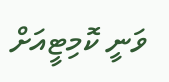ވަނީ ކޮމިޓީއަށް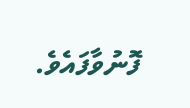ފޮނުވާފައެވެ.